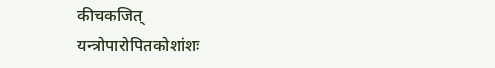कीचकजित्
यन्त्रोपारोपितकोशांशः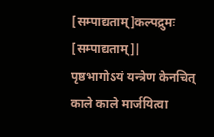[सम्पाद्यताम्]कल्पद्रुमः
[सम्पाद्यताम्]|
पृष्ठभागोऽयं यन्त्रेण केनचित् काले काले मार्जयित्वा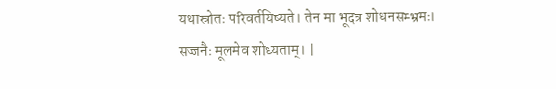यथास्रोतः परिवर्तयिष्यते। तेन मा भूदत्र शोधनसम्भ्रमः। सज्जनैः मूलमेव शोध्यताम्। |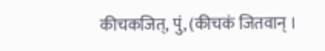कीचकजित्, पुं, (कीचकं जितवान् ।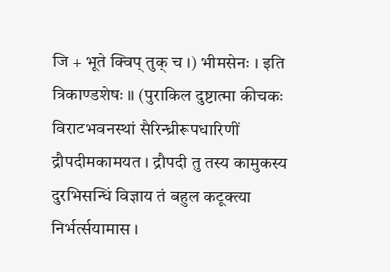जि + भूते क्विप् तुक् च ।) भीमसेनः । इति त्रिकाण्डशेषः ॥ (पुराकिल दुष्टात्मा कीचकः विराटभवनस्थां सैरिन्ध्रीरूपधारिणीं द्रौपदीमकामयत । द्रौपदी तु तस्य कामुकस्य दुरभिसन्धिं विज्ञाय तं बहुल कटूक्त्या निर्भर्त्सयामास ।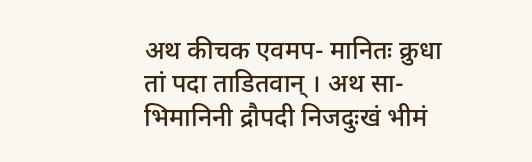अथ कीचक एवमप- मानितः क्रुधा तां पदा ताडितवान् । अथ सा- भिमानिनी द्रौपदी निजदुःखं भीमं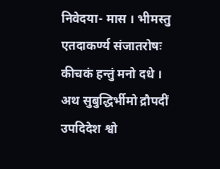निवेदया- मास । भीमस्तु एतदाकर्ण्य संजातरोषः कीचकं हन्तुं मनो दधे । अथ सुबुद्धिर्भीमो द्रौपदीं उपदिदेश श्वो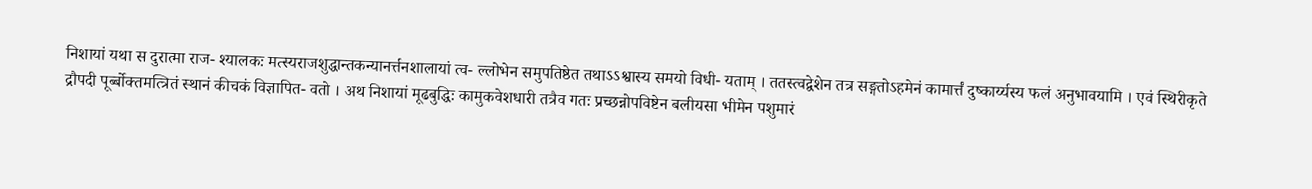निशायां यथा स दुरात्मा राज- श्यालकः मत्स्यराजशुद्धान्तकन्यानर्त्तनशालायां त्व- ल्लोभेन समुपतिष्ठेत तथाऽऽश्वास्य समयो विधी- यताम् । ततस्त्वद्वेशेन तत्र सङ्गतोऽहमेनं कामार्त्तं दुष्कार्य्यस्य फलं अनुभावयामि । एवं स्थिरीकृते द्रौपदी पूर्ब्बोक्तमत्त्रितं स्थानं कीचकं विज्ञापित- वतो । अथ निशायां मूढबुद्धिः कामुकवेशधारी तत्रैव गतः प्रच्छन्नोपविष्टेन बलीयसा भीमेन पशुमारं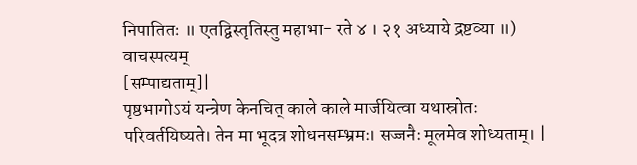निपातितः ॥ एतद्विस्तृतिस्तु महाभा- रते ४ । २१ अध्याये द्रष्टव्या ॥)
वाचस्पत्यम्
[सम्पाद्यताम्]|
पृष्ठभागोऽयं यन्त्रेण केनचित् काले काले मार्जयित्वा यथास्रोतः परिवर्तयिष्यते। तेन मा भूदत्र शोधनसम्भ्रमः। सज्जनैः मूलमेव शोध्यताम्। |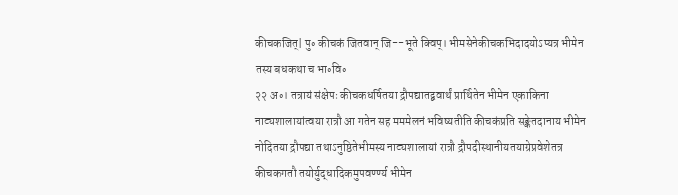कीचकजित्¦ पु॰ कीचकं जितवान् जि--भूते क्विप्। भीमसेनेकीचकभिदादयोऽप्यत्र भीमेन तस्य बधकथा च भा॰वि॰
२२ अ॰। तत्रायं संक्षेपः कीचकधर्षितया द्रौपद्यातद्बवार्थं प्रार्थितेन भीमेन एकाकिना नाट्यशालायांत्वया रात्रौ आ गतेन सह मममेलनं भविष्यतीति कीचकंप्रति सङ्केतदानाय भीमेन नोदितया द्रौपद्या तथाऽनुष्ठितेभीमस्य नाट्यशालायां रात्रौ द्रौपदीस्थानीयतयाग्रेप्रवेशेतत्र कीचकगतौ तयोर्युद्धादिकमुपवर्ण्ण्य भीमेन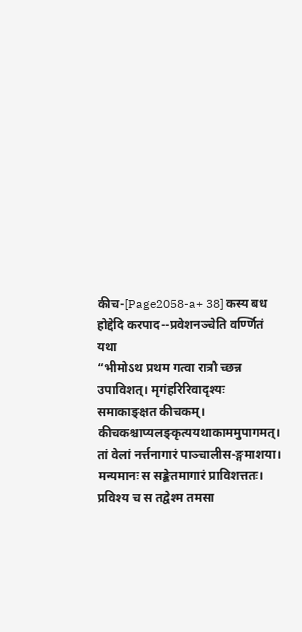कीच-[Page2058-a+ 38] कस्य बध होद्देदि करपाद--प्रवेशनञ्चेति वर्ण्णितं यथा
“भीमोऽथ प्रथम गत्वा रात्रौ च्छन्न उपाविशत्। मृगंहरिरिवादृश्यः समाकाङ्क्षत कीचकम्। कीचकश्चाप्यलङ्कृत्ययथाकाममुपागमत्। तां वेलां नर्त्तनागारं पाञ्चालीस-ङ्गमाशया। मन्यमानः स सङ्केतमागारं प्राविशत्ततः। प्रविश्य च स तद्वेश्म तमसा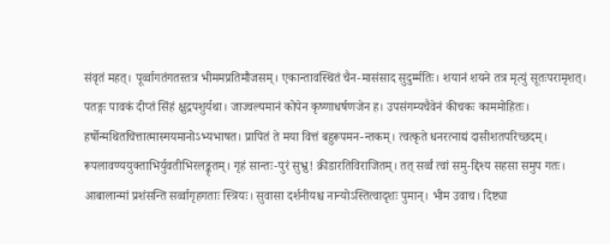संवृतं महत्। पूर्व्वागतंगतस्तत्र भीममप्रतिमौजसम्। एकान्तावस्थितं चैन-मासंसाद सुदुर्म्मतिः। शयानं शयने तत्र मृत्युं सूतःपरामृशत्। पतङ्गः पावकं दीप्तं सिंहं क्षुद्रपशुर्यथा। जाज्वल्यमानं कोपेन कृष्णाधर्षणजेन ह। उपसंगम्यचैवेनं कीचकः काममोहितः। हर्षोन्मथितचित्तात्मास्मयमानोऽभ्यभाषत। प्रापितं ते मया वित्तं बहुरूपमन-न्तकम्। त्वत्कृते धनरत्नाद्यं दासीशतपरिच्छदम्। रूपलावण्ययुक्ताभिर्युवतीभिरलङ्कृतम्। गृहं सान्तः-पुरं सुभ्रु! क्रीडारतिविराजितम्। तत् सर्व्वं त्वां समु-द्दिश्य सहसा समुप गतः। आबालान्मां प्रशंसन्ति सर्व्वागृहगताः स्त्रियः। सुवासा दर्शनीयश्च नान्योऽस्तित्वादृशः पुमान्। भीम उवाच। दिष्ट्या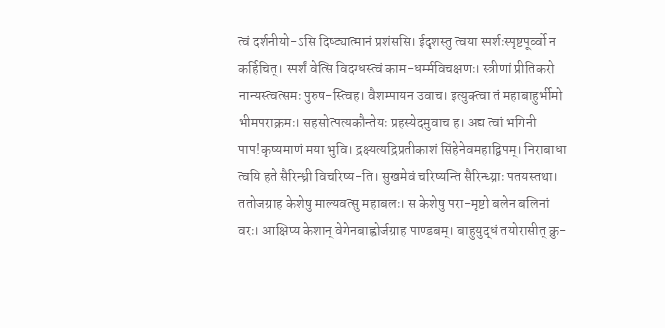त्वं दर्शनीयो-ऽसि दिष्ट्यात्मानं प्रशंससि। ईदृशस्तु त्वया स्पर्शःस्पृष्टपूर्व्वो न कर्हिचित्। स्पर्शं वेत्सि विदग्धस्त्वं काम-धर्म्मविचक्षणः। स्त्रीणां प्रीतिकरो नान्यस्त्वत्समः पुरुष-स्त्विह। वैशम्पायन उवाच। इत्युक्त्वा तं महाबाहुर्भीमो भीमपराक्रमः। सहसोत्पत्यकौन्तेयः प्रहस्येदमुवाच ह। अद्य त्वां भगिनी पाप!कृष्यमाणं मया भुवि। द्रक्ष्यत्यद्रिप्रतीकाशं सिंहेनेवमहाद्विपम्। निराबाधा त्वयि हते सैरिन्ध्री विचरिष्य-ति। सुखमेवं चरिष्यन्ति सैरिन्ध्य्राः पतयस्तथा। ततोजग्राह केशेषु माल्यवत्सु महाबलः। स केशेषु परा-मृष्टो बलेन बलिनां वरः। आक्षिप्य केशान् वेगेनबाह्वोर्जग्राह पाण्डबम्। बाहुयुद्धं तयोरासीत् क्रु-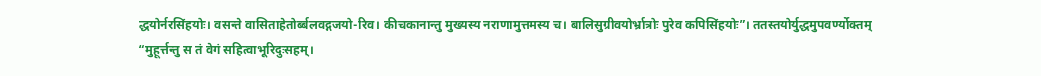द्धयोर्नरसिंहयोः। वसन्ते वासिताहेतोर्ब्बलवद्गजयो-रिव। कीचकानान्तु मुख्यस्य नराणामुत्तमस्य च। बालिसुग्रीवयोर्भ्रात्रोः पुरेव कपिसिंहयोः”। ततस्तयोर्युद्धमुपवर्ण्योक्तम्
“मुहूर्त्तन्तु स तं वेगं सहित्वाभूरिदुःसहम्।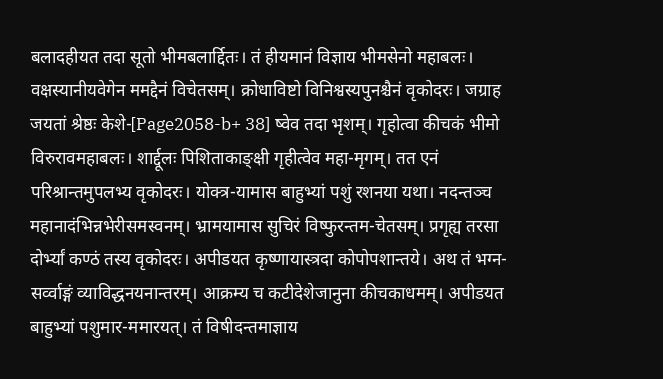बलादहीयत तदा सूतो भीमबलार्द्दितः। तं हीयमानं विज्ञाय भीमसेनो महाबलः। वक्षस्यानीयवेगेन ममद्दैनं विचेतसम्। क्रोधाविष्टो विनिश्वस्यपुनश्चैनं वृकोदरः। जग्राह जयतां श्रेष्ठः केशे-[Page2058-b+ 38] ष्वेव तदा भृशम्। गृहोत्वा कीचकं भीमो विरुरावमहाबलः। शार्द्दूलः पिशिताकाङ्क्षी गृहीत्वेव महा-मृगम्। तत एनं परिश्रान्तमुपलभ्य वृकोदरः। योक्त्र-यामास बाहुभ्यां पशुं रशनया यथा। नदन्तञ्च महानादंभिन्नभेरीसमस्वनम्। भ्रामयामास सुचिरं विष्फुरन्तम-चेतसम्। प्रगृह्य तरसा दोर्भ्यां कण्ठं तस्य वृकोदरः। अपीडयत कृष्णायास्त्रदा कोपोपशान्तये। अथ तं भग्न-सर्व्वाङ्गं व्याविद्धनयनान्तरम्। आक्रम्य च कटीदेशेजानुना कीचकाधमम्। अपीडयत बाहुभ्यां पशुमार-ममारयत्। तं विषीदन्तमाज्ञाय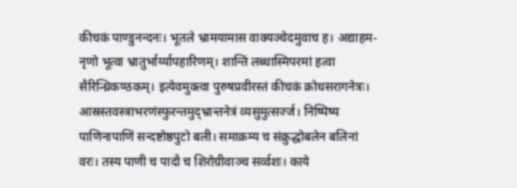कीचकं पाण्डुनन्दनः। भूतले भ्रामयामास वाक्यञ्चेदमुवाच ह। अद्याहम-नृणो भूत्वा भ्रातुर्भार्य्यापहारिणम्। शान्तिं लब्धास्मिपरमां हत्वा सैरिन्ध्रिकण्ठकम्। इत्येवमुक्त्वा पुरुषप्रवीरस्तं कीचकं क्रोधसरागनेत्रः। आस्रस्तवस्त्राभरणंस्फुरन्तमुद्भ्रान्तनेत्रं व्यसुमुत्सर्ज्ज। निष्पिष्य पाणिनापाणिं सन्दष्टोष्ठपुटो बली। समाक्रम्य च संक्रुद्धोबलेन बलिनां वरः। तस्य पाणी च पादौ च शिरोग्रीवाञ्च सर्व्वशः। काये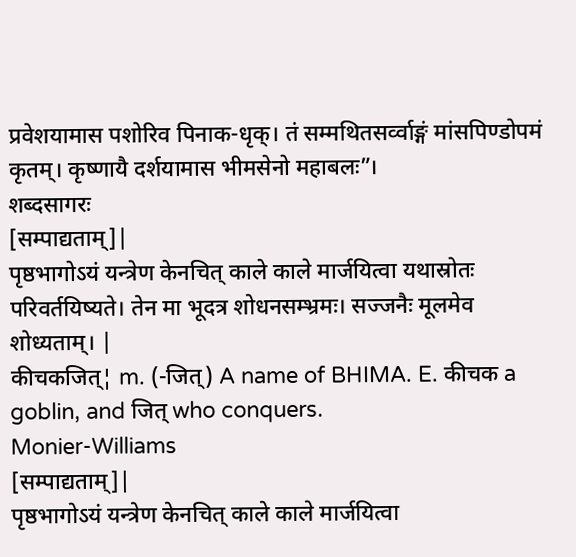प्रवेशयामास पशोरिव पिनाक-धृक्। तं सम्मथितसर्व्वाङ्गं मांसपिण्डोपमं कृतम्। कृष्णायै दर्शयामास भीमसेनो महाबलः”।
शब्दसागरः
[सम्पाद्यताम्]|
पृष्ठभागोऽयं यन्त्रेण केनचित् काले काले मार्जयित्वा यथास्रोतः परिवर्तयिष्यते। तेन मा भूदत्र शोधनसम्भ्रमः। सज्जनैः मूलमेव शोध्यताम्। |
कीचकजित्¦ m. (-जित्) A name of BHIMA. E. कीचक a goblin, and जित् who conquers.
Monier-Williams
[सम्पाद्यताम्]|
पृष्ठभागोऽयं यन्त्रेण केनचित् काले काले मार्जयित्वा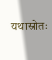यथास्रोतः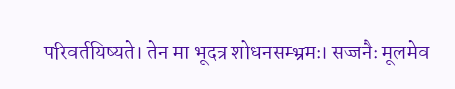परिवर्तयिष्यते। तेन मा भूदत्र शोधनसम्भ्रमः। सज्जनैः मूलमेव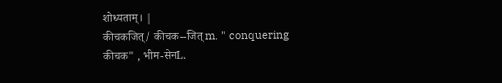शोध्यताम्। |
कीचकजित्/ कीचक--जित् m. " conquering कीचक" , भीम-सेनL.